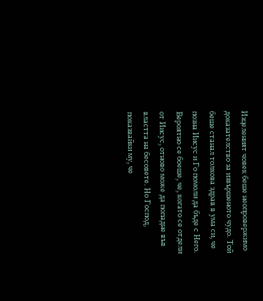Изцеленият човек беше неопровержимо доказателство за извършеното чудо. Той беше станал толкова здрав в ума си, че позна Иисус и Го помоли да бъде с Него. Вероятно се боеше, че, когато се отдели от Иисус, отново може да попадне във властта на бесовете. Но Господ, показвайки му, че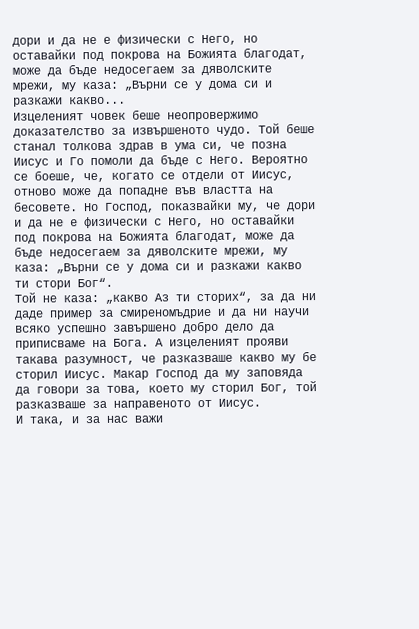дори и да не е физически с Него, но оставайки под покрова на Божията благодат, може да бъде недосегаем за дяволските мрежи, му каза: „Върни се у дома си и разкажи какво...
Изцеленият човек беше неопровержимо доказателство за извършеното чудо. Той беше станал толкова здрав в ума си, че позна Иисус и Го помоли да бъде с Него. Вероятно се боеше, че, когато се отдели от Иисус, отново може да попадне във властта на бесовете. Но Господ, показвайки му, че дори и да не е физически с Него, но оставайки под покрова на Божията благодат, може да бъде недосегаем за дяволските мрежи, му каза: „Върни се у дома си и разкажи какво ти стори Бог“.
Той не каза: „какво Аз ти сторих“, за да ни даде пример за смиреномъдрие и да ни научи всяко успешно завършено добро дело да приписваме на Бога. А изцеленият прояви такава разумност, че разказваше какво му бе сторил Иисус. Макар Господ да му заповяда да говори за това, което му сторил Бог, той разказваше за направеното от Иисус.
И така, и за нас важи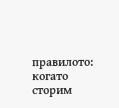правилото: когато сторим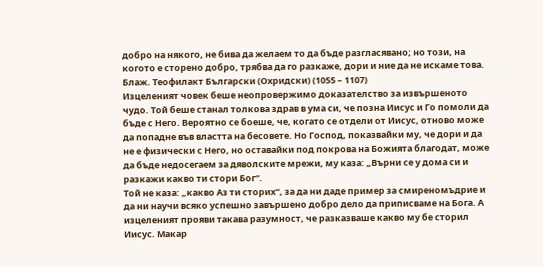добро на някого, не бива да желаем то да бъде разгласявано; но този, на когото е сторено добро, трябва да го разкаже, дори и ние да не искаме това.
Блаж. Теофилакт Български (Охридски) (1055 – 1107)
Изцеленият човек беше неопровержимо доказателство за извършеното чудо. Той беше станал толкова здрав в ума си, че позна Иисус и Го помоли да бъде с Него. Вероятно се боеше, че, когато се отдели от Иисус, отново може да попадне във властта на бесовете. Но Господ, показвайки му, че дори и да не е физически с Него, но оставайки под покрова на Божията благодат, може да бъде недосегаем за дяволските мрежи, му каза: „Върни се у дома си и разкажи какво ти стори Бог“.
Той не каза: „какво Аз ти сторих“, за да ни даде пример за смиреномъдрие и да ни научи всяко успешно завършено добро дело да приписваме на Бога. А изцеленият прояви такава разумност, че разказваше какво му бе сторил Иисус. Макар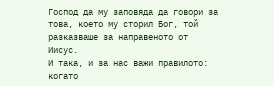Господ да му заповяда да говори за това, което му сторил Бог, той разказваше за направеното от Иисус.
И така, и за нас важи правилото: когато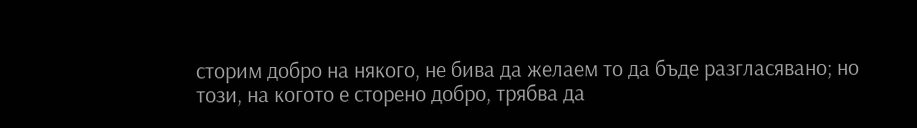сторим добро на някого, не бива да желаем то да бъде разгласявано; но този, на когото е сторено добро, трябва да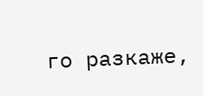го разкаже,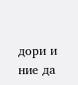дори и ние да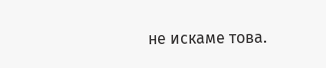не искаме това.